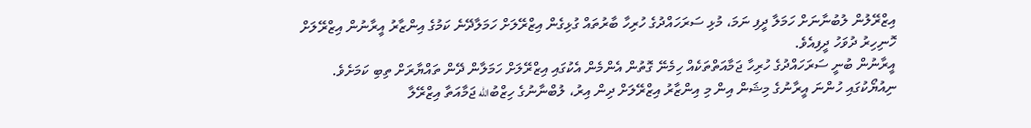އިޒްރޭލުން ލުބުނާނަށް ހަމަލާ ދީފި ނަމަ، މުޅި ސަރަހައްދުގެ ހުރިހާ ބާރުތައް ގުޅިގެން އިޒްރޭލަށް ހަމަލާދޭނެ ކަމުގެ އިންޒާރު އީރާނުން އިޒްރޭލަށް ހޮނިހިރު ދުވަހު ދީފިއެވެ.
އީރާނުން ބުނީ ސަރަހައްދުގެ ހުރިހާ ޖަމާއަތްތަކެއް ހިމެނޭ ގޮތުން އެންމެން އެކުގައި އިޒްރޭލަށް ހަމަލާން ދޭން ތައްޔާރަށް ތިބި ކަމަށެވެ.
ނިއުޔޯކުގައި ހުންނަ އީރާނުގެ މިޝަން އިން މި އިންޒާރު އިޒްރޭލަށް ދިން އިރު، ލުބްނާނުގެ ހިޒްބުالله ޖަމާއަތާ އިޒްރޭލާ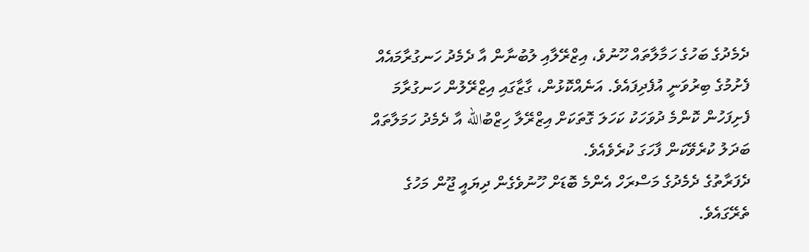ދެމެދުގެ ބަހުގެ ހަމާލާތައް ހޫނުވެ، އިޒްރޭލާއި ލުބުނާން އާ ދެމެދު ހަނގުރާމައެއް ފެށުމުގެ ބިރުވަނީ އުފެދިފައެވެ. އަނެއްކޮޅުން، ގާޒާގައި އިޒްރޭލުން ހަނގުރާމަ ފެށިފަހުން ކޮންމެ ދުވަހަކު ކަހަލަ ގޮތަކަށް އިޒްރޭލާ ހިޒްބުالله އާ ދެމެދު ހަމަލާތައް ބަދަލު ކުރެވޭކަން ފާހަގަ ކުރެވެއެވެ.
ދެފަރާތުގެ ދެމެދުގެ މަސްރަހް އެންމެ ބޮޑަށް ހޫނުވެގެން ދިޔައީ ޖޫން މަހުގެ ތެރޭގައެވެ.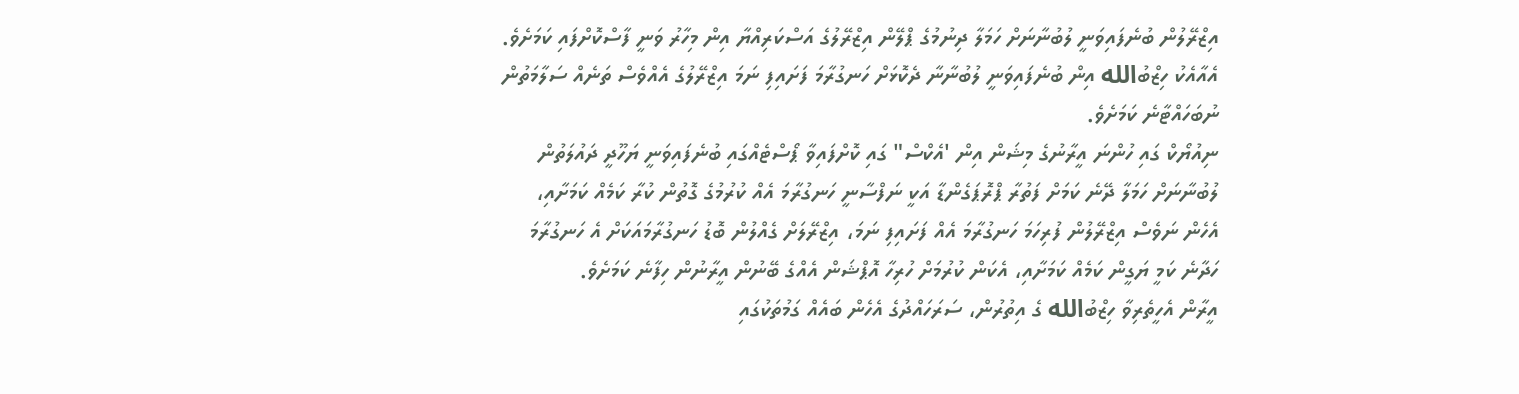އިޒްރޭލުން ބުނެފައިވަނީ ލުބުނާނަށް ހަމަލާ ދިނުމުގެ ޕްލޭން އިޒްރޭލުގެ އަސްކަރިއްޔާ އިން މިހާރު ވަނީ ފާސްކޮށްފައި ކަމަށެވެ. އެއާއެކު ހިޒްބުالله އިން ބުނެފައިވަނީ ލުބުނާނާ ދެކޮޅަށް ހަނގުރާމަ ފަށައިފި ނަމަ އިޒްރޭލުގެ އެއްވެސް ތަނެއް ސަލާމަތުން ނުބަހައްޓާނެ ކަމަށެވެ.
ނިއުޔޯކް ގައި ހުންނަ އީރާނުގެ މިޝަން އިން 'އެކްސް" ގައި ކޮށްފައިވާ ޕޯސްޓެއްގައި ބުނެފައިވަނީ ޔަހޫދީ ދައުލަތުން ލުބުނާނަށް ހަމަލާ ދޭނެ ކަމަށް ފަތުރާ ޕްރޮޕަގެންޑާ އަކީ ނަފްސާނީ ހަނގުރާމަ އެއް ކުރުމުގެ ގޮތުން ކުރާ ކަމެއް ކަމަށާއި، އެހެން ނަވެސް އިޒްރޭލުން ފުރިހަމަ ހަނގުރާމަ އެއް ފަށައިފި ނަމަ، އިޒްރޭލަށް ގެއްލުން ބޮޑު ހަނގުރާމައަކަށް އެ ހަނގުރާމަ ހަދާނެ ކަމީ ޔަގީން ކަމެއް ކަމަށާއި، އެކަން ކުރުމަށް ހުރިހާ އޮޕްޝަން އެއްގެ ބޭނުން އީރާނުން ހިފާނެ ކަމަށެވެ.
އީރާން އެހީތެރިވާ ހިޒްބުالله ގެ އިތުރުން، ސަރަހައްދުގެ އެހެން ބައެއް ގަމުތަކުގައި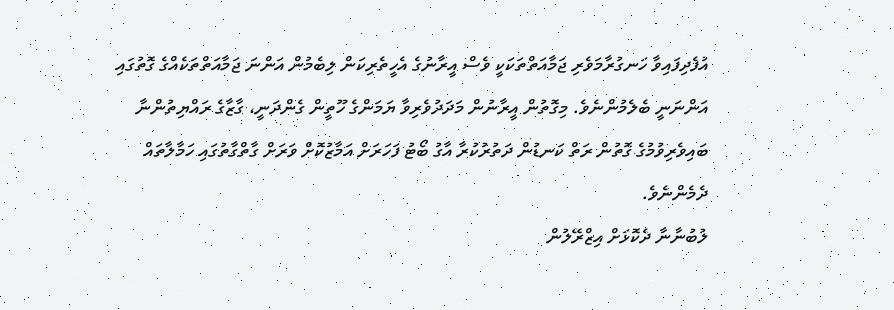އުފެދިފައިވާ ހަނގުރާމަވެރި ޖަމާއަތްތަކަކީ ވެސް އީރާނުގެ އެހީތެރިކަން ލިބެމުން އަންނަ ޖަމާއަތްތަކެއްގެ ގޮތުގައި އަންނަނީ ބެލެމުންނެވެ. މިގޮތުން އީރާނުން މަދަދުވެރިވާ ޔަމަންގެ ހޫތީން ގެންދަނީ، ގާޒާގެ ރައްޔިތުންނާ ބައިވެރިވުމުގެ ގޮތުން ރަތް ކަނޑުން ދަތުރުކުރާ އާގު ބޯޓު ފަހަރަށް އަމާޒުކޮށް ވަރަށް ގާތްގާތުގައި ހަމާލާތައް ދެމެންނެވެ.
ލުބުނާނާ ދެކޮޅަށް އިޒްރޭލުން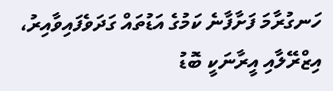ހަނގުރާމަ ފަށާފާނެ ކަމުގެ އަޑުތައް ގަދަވެފައިވާއިރު، އިޒްރޭލާއި އީރާނަކީ ބޮޑު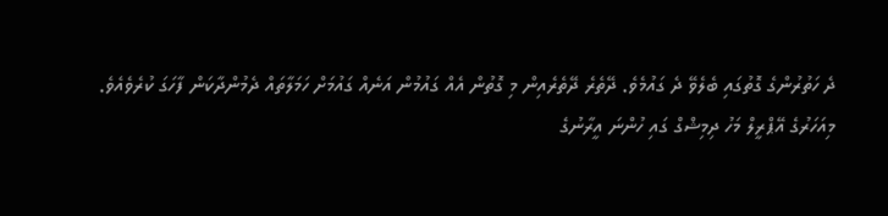ދެ ހަތުރުންގެ ގޮތުގައި ބެލެވޭ ދެ ގައުމެވެ. ދޭތެރެ ދޭތެރެއިން މި ގޮތުން އެއް ގައުމުން އަނެއް ގައުމަށް ހަމަލާތައް ދެމުންދާކަން ފާހަގަ ކުރެވެއެވެ.
މިއަހަރުގެ އޭޕްރީލް މަހު ދިމިޝްގް ގައި ހުންނަ އީރާނުގެ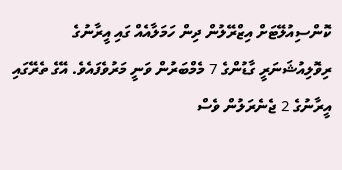ކޮންސިއުލޭޓަށް އިޒްރޭލުން ދިން ހަމަލާއެއް ގައި އީރާނުގެ ރިވޮލިއުޝަނަރީ ގާޑުންގެ 7 މެމްބަރުން ވަނީ މަރުވެފައެވެ. އޭގެ ތެރޭގައި އީރާނުގެ 2 ޖެނެރަލުން ވެސް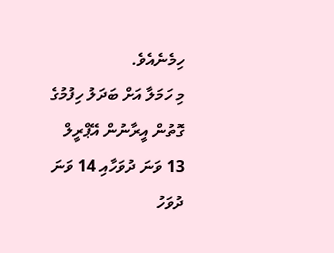ހިމެނެއެވެ.
މި ހަމަލާ އަށް ބަދަލު ހިފުމުގެ ގޮތުން އީރާނުން އޭޕްރީލް 13 ވަނަ ދުވަހާއި 14 ވަނަ ދުވަހު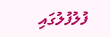ފުލުފުލުގައި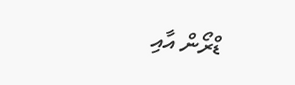ޑްރޯން އާއި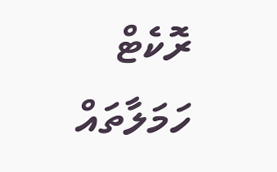ރޮކެޓް ހަމަލާތައް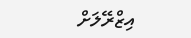އިޒްރޭލަށް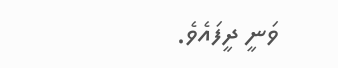ވަނީ ދީފައެވެ.